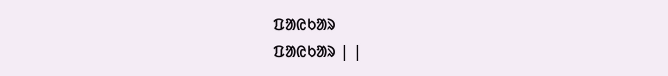ᱯᱟᱭᱠᱟᱨ
ᱯᱟᱭᱠᱟᱨ | |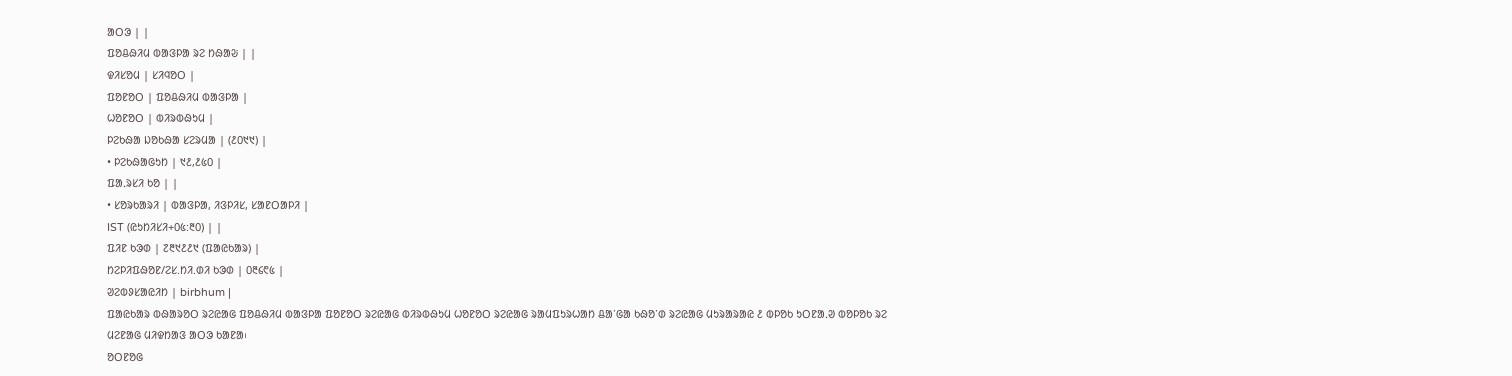ᱟᱛᱳ | |
ᱯᱚᱪᱷᱤᱢ ᱵᱟᱝᱞᱟ ᱨᱮ ᱴᱷᱟᱶ | |
ᱫᱤᱥᱚᱢ | ᱥᱤᱧᱚᱛ |
ᱯᱚᱱᱚᱛ | ᱯᱚᱪᱷᱤᱢ ᱵᱟᱝᱞᱟ |
ᱦᱚᱱᱚᱛ | ᱵᱤᱨᱵᱷᱩᱢ |
ᱞᱮᱠᱷᱟ ᱡᱚᱠᱷᱟ ᱥᱮᱨᱢᱟ | (᱒᱐᱑᱑) |
• ᱞᱮᱠᱷᱟᱜᱩᱴ | ᱑᱒,᱒᱕᱐ |
ᱯᱟᱹᱨᱥᱤ ᱠᱚ | |
• ᱥᱚᱨᱠᱟᱨᱤ | ᱵᱟᱝᱞᱟ, ᱤᱝᱞᱤᱥ, ᱥᱟᱱᱛᱟᱞᱤ |
IST (ᱭᱩᱴᱤᱥᱤ+᱐᱕:᱓᱐) | |
ᱯᱤᱱ ᱠᱳᱰ | ᱗᱓᱑᱒᱒᱑ (ᱯᱟᱭᱠᱟᱨ) |
ᱴᱮᱞᱤᱯᱷᱚᱱ/ᱮᱥ.ᱴᱤ.ᱰᱤ ᱠᱳᱰ | ᱐᱓᱔᱖᱕ |
ᱣᱮᱵᱽᱥᱟᱭᱤᱴ | birbhum |
ᱯᱟᱭᱠᱟᱨ ᱵᱷᱟᱨᱚᱛ ᱨᱮᱭᱟᱜ ᱯᱚᱪᱷᱤᱢ ᱵᱟᱝᱞᱟ ᱯᱚᱱᱚᱛ ᱨᱮᱭᱟᱜ ᱵᱤᱨᱵᱷᱩᱢ ᱦᱚᱱᱚᱛ ᱨᱮᱭᱟᱜ ᱨᱟᱢᱯᱩᱨᱦᱟᱴ ᱪᱟᱸᱜᱟ ᱠᱷᱚᱸᱰ ᱨᱮᱭᱟᱜ ᱢᱩᱨᱟᱨᱟᱭ ᱒ ᱵᱞᱚᱠ ᱩᱛᱱᱟᱹᱣ ᱵᱚᱞᱚᱠ ᱨᱮ ᱢᱮᱱᱟᱜ ᱢᱤᱫᱴᱟᱝ ᱟᱛᱳ ᱠᱟᱱᱟ᱾
ᱚᱛᱱᱚᱜ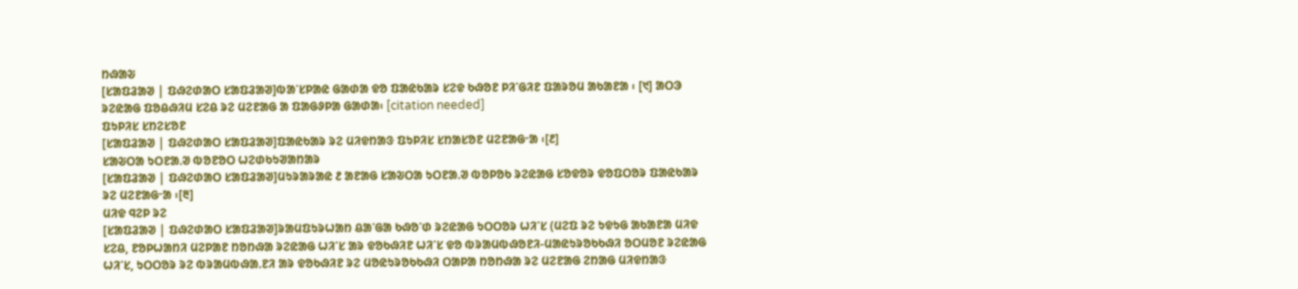ᱴᱷᱟᱶ
[ᱥᱟᱯᱲᱟᱣ | ᱯᱷᱮᱰᱟᱛ ᱥᱟᱯᱲᱟᱣ]ᱵᱟᱸᱥᱞᱟᱭ ᱜᱟᱰᱟ ᱫᱚ ᱯᱟᱭᱠᱟᱨ ᱥᱮᱫ ᱠᱷᱚᱱ ᱞᱤᱸᱜᱤᱱ ᱯᱟᱨᱚᱢ ᱟᱠᱟᱱᱟ ᱾ [᱑] ᱟᱛᱳ ᱨᱮᱭᱟᱜ ᱯᱚᱪᱷᱤᱢ ᱥᱮᱪ ᱨᱮ ᱢᱮᱱᱟᱜ ᱟ ᱯᱟᱜᱽᱞᱟ ᱜᱟᱰᱟ᱾ [citation needed]
ᱯᱩᱞᱤᱥ ᱥᱴᱮᱥᱚᱱ
[ᱥᱟᱯᱲᱟᱣ | ᱯᱷᱮᱰᱟᱛ ᱥᱟᱯᱲᱟᱣ]ᱯᱟᱭᱠᱟᱨ ᱨᱮ ᱢᱤᱫᱴᱟᱝ ᱯᱩᱞᱤᱥ ᱥᱴᱟᱥᱚᱱ ᱢᱮᱱᱟᱜᱼᱟ ᱾[᱒]
ᱥᱟᱶᱛᱟ ᱩᱛᱱᱟᱹᱣ ᱵᱚᱱᱚᱛ ᱦᱮᱰᱠᱩᱣᱟᱴᱟᱨ
[ᱥᱟᱯᱲᱟᱣ | ᱯᱷᱮᱰᱟᱛ ᱥᱟᱯᱲᱟᱣ]ᱢᱩᱨᱟᱨᱟᱭ ᱒ ᱟᱱᱟᱜ ᱥᱟᱶᱛᱟ ᱩᱛᱱᱟᱹᱣ ᱵᱚᱞᱚᱠ ᱨᱮᱭᱟᱜ ᱥᱚᱫᱚᱨ ᱫᱚᱯᱛᱚᱨ ᱯᱟᱭᱠᱟᱨ ᱨᱮ ᱢᱮᱱᱟᱜᱼᱟ ᱾[᱓]
ᱢᱤᱫ ᱧᱮᱞ ᱨᱮ
[ᱥᱟᱯᱲᱟᱣ | ᱯᱷᱮᱰᱟᱛ ᱥᱟᱯᱲᱟᱣ]ᱨᱟᱢᱯᱩᱨᱦᱟᱴ ᱪᱟᱸᱜᱟ ᱠᱷᱚᱸᱰ ᱨᱮᱭᱟᱜ ᱩᱛᱛᱚᱨ ᱦᱤᱸᱥ (ᱢᱮᱯ ᱨᱮ ᱩᱫᱩᱜ ᱟᱠᱟᱱᱟ ᱢᱤᱫ ᱥᱮᱪ, ᱱᱚᱞᱦᱟᱴᱤ ᱢᱮᱞᱟᱱ ᱴᱚᱴᱷᱟ ᱨᱮᱭᱟᱜ ᱦᱤᱸᱥ ᱟᱨ ᱫᱚᱠᱷᱤᱱ ᱦᱤᱸᱥ ᱫᱚ ᱵᱨᱟᱢᱵᱷᱚᱱᱤ-ᱢᱟᱭᱩᱨᱚᱠᱠᱷᱤ ᱚᱛᱢᱚᱱ ᱨᱮᱭᱟᱜ ᱦᱤᱸᱥ, ᱩᱛᱛᱚᱨ ᱨᱮ ᱵᱨᱟᱢᱵᱷᱟᱹᱱᱤ ᱟᱨ ᱫᱚᱠᱷᱤᱱ ᱨᱮ ᱢᱚᱭᱩᱨᱚᱠᱠᱷᱤ ᱛᱟᱞᱟ ᱴᱚᱴᱷᱟ ᱨᱮ ᱢᱮᱱᱟᱜ ᱮᱴᱟᱜ ᱢᱤᱫᱴᱟᱝ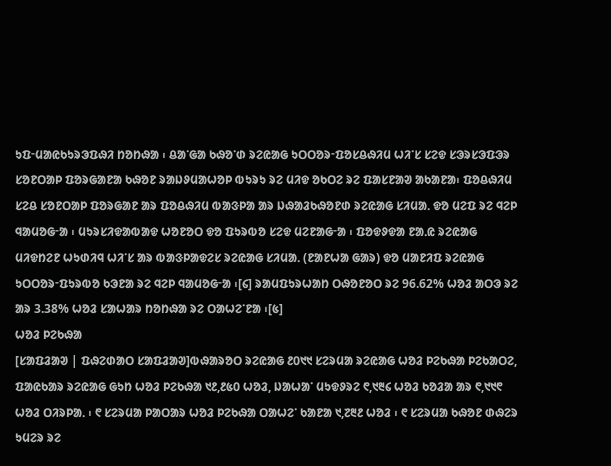ᱩᱯᱼᱢᱟᱭᱠᱩᱨᱳᱯᱷᱤ ᱴᱚᱴᱷᱟ ᱾ ᱪᱟᱸᱜᱟ ᱠᱷᱚᱸᱰ ᱨᱮᱭᱟᱜ ᱩᱛᱛᱚᱨᱼᱯᱚᱥᱪᱷᱤᱢ ᱦᱤᱸᱥ ᱥᱮᱫ ᱥᱳᱨᱥᱳᱯᱳᱨ ᱥᱚᱱᱛᱟᱞ ᱯᱚᱨᱜᱟᱱᱟ ᱠᱷᱚᱱ ᱨᱟᱡᱽᱢᱟᱦᱚᱞ ᱵᱩᱨᱩ ᱨᱮ ᱢᱤᱫ ᱚᱠᱛᱮ ᱨᱮ ᱯᱟᱥᱱᱟᱣ ᱟᱠᱟᱱᱟ᱾ ᱯᱚᱪᱷᱤᱢ ᱥᱮᱪ ᱥᱚᱱᱛᱟᱞ ᱯᱚᱨᱜᱟᱱ ᱟᱨ ᱯᱚᱪᱷᱤᱢ ᱵᱟᱝᱞᱟ ᱟᱨ ᱡᱷᱟᱲᱠᱷᱚᱱᱰ ᱨᱮᱭᱟᱜ ᱥᱤᱢᱟᱹ ᱫᱚ ᱢᱮᱯ ᱨᱮ ᱧᱮᱞ ᱧᱟᱢᱚᱜᱼᱟ ᱾ ᱢᱩᱨᱥᱤᱫᱟᱵᱟᱫ ᱦᱚᱱᱚᱛ ᱫᱚ ᱯᱩᱨᱵᱚ ᱥᱮᱫ ᱢᱮᱱᱟᱜᱼᱟ ᱾ ᱯᱚᱫᱽᱫᱟ ᱱᱟᱹᱭ ᱨᱮᱭᱟᱜ ᱢᱤᱫᱴᱮᱱ ᱦᱩᱰᱤᱧ ᱦᱤᱸᱥ ᱟᱨ ᱵᱟᱝᱞᱟᱫᱮᱥ ᱨᱮᱭᱟᱜ ᱥᱤᱢᱟᱹ (ᱱᱟᱱᱦᱟ ᱜᱟᱨ) ᱫᱚ ᱢᱟᱱᱤᱯ ᱨᱮᱭᱟᱜ ᱩᱛᱛᱚᱨᱼᱯᱩᱨᱵᱚ ᱠᱳᱱᱟ ᱨᱮ ᱧᱮᱞ ᱧᱟᱢᱚᱜᱼᱟ ᱾[᱔] ᱨᱟᱢᱯᱩᱨᱦᱟᱴ ᱛᱷᱚᱱᱚᱛ ᱨᱮ 96.62% ᱦᱚᱲ ᱟᱛᱳ ᱨᱮ ᱟᱨ 3.38% ᱦᱚᱲ ᱥᱟᱦᱟᱨ ᱴᱚᱴᱷᱟ ᱨᱮ ᱛᱟᱦᱮᱸᱱᱟ ᱾[᱕]
ᱦᱚᱲ ᱞᱮᱠᱷᱟ
[ᱥᱟᱯᱲᱟᱣ | ᱯᱷᱮᱰᱟᱛ ᱥᱟᱯᱲᱟᱣ]ᱵᱷᱟᱨᱚᱛ ᱨᱮᱭᱟᱜ ᱒᱐᱑᱑ ᱥᱮᱨᱢᱟ ᱨᱮᱭᱟᱜ ᱦᱚᱲ ᱞᱮᱠᱷᱟ ᱞᱮᱠᱟᱛᱮ, ᱯᱟᱭᱠᱟᱨ ᱨᱮᱭᱟᱜ ᱜᱩᱴ ᱦᱚᱲ ᱞᱮᱠᱷᱟ ᱑᱒,᱒᱕᱐ ᱦᱚᱲ, ᱡᱟᱦᱟᱸ ᱢᱩᱫᱽᱨᱮ ᱖,᱑᱓᱔ ᱦᱚᱲ ᱠᱚᱲᱟ ᱟᱨ ᱖,᱑᱑᱖ ᱦᱚᱲ ᱛᱤᱨᱞᱟᱹ ᱾ ᱖ ᱥᱮᱨᱢᱟ ᱞᱟᱛᱟᱨ ᱦᱚᱲ ᱞᱮᱠᱷᱟ ᱛᱟᱦᱮᱸ ᱠᱟᱱᱟ ᱑,᱗᱓᱒ ᱦᱚᱲ ᱾ ᱖ ᱥᱮᱨᱢᱟ ᱠᱷᱚᱱ ᱰᱷᱮᱨ ᱩᱢᱮᱨ ᱨᱮ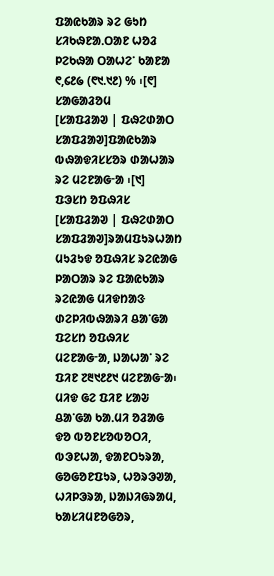ᱯᱟᱭᱠᱟᱨ ᱨᱮ ᱜᱩᱴ ᱥᱤᱠᱷᱱᱟᱹᱛᱟᱱ ᱦᱚᱲ ᱞᱮᱠᱷᱟ ᱛᱟᱦᱮᱸ ᱠᱟᱱᱟ ᱖,᱔᱒᱙ (᱖᱑.᱑᱒) % ᱾[᱖]
ᱥᱟᱜᱟᱲᱚᱢ
[ᱥᱟᱯᱲᱟᱣ | ᱯᱷᱮᱰᱟᱛ ᱥᱟᱯᱲᱟᱣ]ᱯᱟᱭᱠᱟᱨ ᱵᱷᱟᱫᱤᱥᱥᱚᱨ ᱰᱟᱦᱟᱨ ᱨᱮ ᱢᱮᱱᱟᱜᱼᱟ ᱾[᱑]
ᱯᱳᱥᱴ ᱚᱯᱷᱤᱥ
[ᱥᱟᱯᱲᱟᱣ | ᱯᱷᱮᱰᱟᱛ ᱥᱟᱯᱲᱟᱣ]ᱨᱟᱢᱯᱩᱨᱦᱟᱴ ᱢᱩᱲᱩᱫ ᱚᱯᱷᱤᱥ ᱨᱮᱭᱟᱜ ᱞᱟᱛᱟᱨ ᱨᱮ ᱯᱟᱭᱠᱟᱨ ᱨᱮᱭᱟᱜ ᱢᱤᱫᱴᱟᱝ ᱰᱮᱞᱤᱵᱷᱟᱨᱤ ᱪᱟᱸᱜᱟ ᱯᱮᱥᱴ ᱚᱯᱷᱤᱥ ᱢᱮᱱᱟᱜᱼᱟ, ᱡᱟᱦᱟᱸ ᱨᱮ ᱯᱤᱱ ᱗᱓᱑᱒᱒᱑ ᱢᱮᱱᱟᱜᱼᱟ᱾ ᱢᱤᱫ ᱜᱮ ᱯᱤᱱ ᱥᱟᱶ ᱪᱟᱸᱜᱟ ᱠᱟᱹᱢᱤ ᱚᱲᱟᱜ ᱫᱚ ᱵᱚᱱᱥᱚᱵᱚᱛᱤ, ᱵᱳᱱᱦᱟ, ᱫᱟᱱᱛᱩᱨᱟ, ᱜᱚᱜᱚᱱᱯᱩᱨ, ᱦᱚᱨᱳᱣᱟ, ᱦᱤᱞᱳᱨᱟ, ᱡᱟᱡᱤᱜᱨᱟᱢ, ᱠᱟᱥᱤᱢᱱᱚᱜᱚᱨ,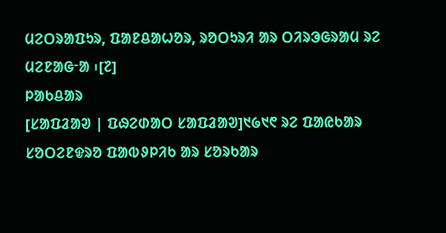ᱢᱮᱛᱨᱟᱯᱩᱨ, ᱯᱟᱱᱪᱟᱦᱚᱨ, ᱨᱚᱛᱩᱨᱤ ᱟᱨ ᱛᱤᱨᱳᱜᱨᱟᱢ ᱨᱮ ᱢᱮᱱᱟᱜᱼᱟ ᱾[᱗]
ᱞᱟᱠᱪᱟᱨ
[ᱥᱟᱯᱲᱟᱣ | ᱯᱷᱮᱰᱟᱛ ᱥᱟᱯᱲᱟᱣ]᱑᱙᱑᱖ ᱨᱮ ᱯᱟᱭᱠᱟᱨ ᱥᱚᱛᱮᱱᱫᱨᱚ ᱯᱟᱵᱽᱞᱤᱠ ᱟᱨ ᱥᱚᱨᱠᱟᱨ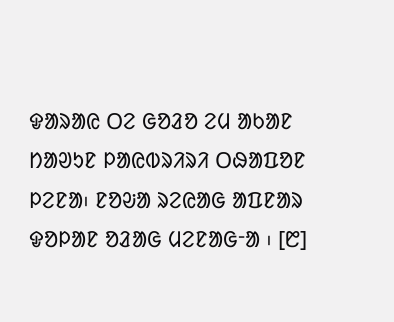ᱫᱟᱨᱟᱭ ᱛᱮ ᱜᱚᱲᱚ ᱮᱢ ᱟᱠᱟᱱ ᱴᱟᱣᱩᱱ ᱞᱟᱭᱵᱨᱤᱨᱤ ᱛᱷᱟᱯᱚᱱ ᱞᱮᱱᱟ᱾ ᱱᱚᱶᱟ ᱨᱮᱭᱟᱜ ᱟᱯᱱᱟᱨ ᱫᱚᱞᱟᱱ ᱚᱲᱟᱜ ᱢᱮᱱᱟᱜᱼᱟ ᱾ [᱘]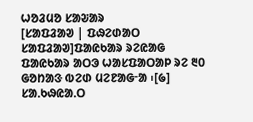ᱦᱚᱲᱢᱚ ᱥᱟᱶᱟᱨ
[ᱥᱟᱯᱲᱟᱣ | ᱯᱷᱮᱰᱟᱛ ᱥᱟᱯᱲᱟᱣ]ᱯᱟᱭᱠᱟᱨ ᱨᱮᱭᱟᱜ ᱯᱟᱭᱠᱟᱨ ᱟᱛᱳ ᱦᱟᱥᱯᱟᱛᱟᱞ ᱨᱮ ᱓᱐ ᱜᱚᱴᱟᱝ ᱵᱮᱰ ᱢᱮᱱᱟᱜᱼᱟ ᱾[᱙]
ᱥᱟᱹᱠᱷᱭᱟᱹᱛ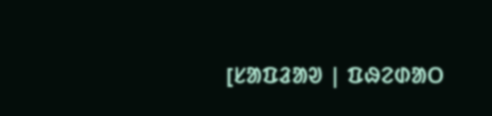[ᱥᱟᱯᱲᱟᱣ | ᱯᱷᱮᱰᱟᱛ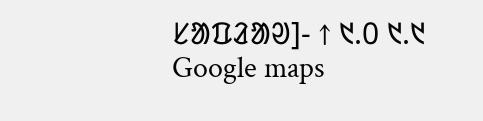ᱥᱟᱯᱲᱟᱣ]- ↑ ᱑.᱐ ᱑.᱑ Google maps